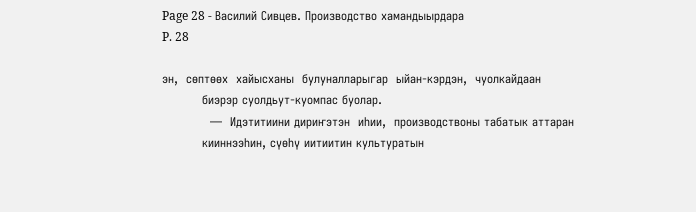Page 28 - Василий Сивцев. Производство хамандыырдара
P. 28

эн,  сөптөөх  хайысханы  булуналларыгар  ыйан-кэрдэн,  чуолкайдаан
          биэрэр суолдьут-куомпас буолар.
            —  Идэтитиини дириҥэтэн  иһии,  производствоны табатык аттаран
          кииннээһин, сүөһү иитиитин культуратын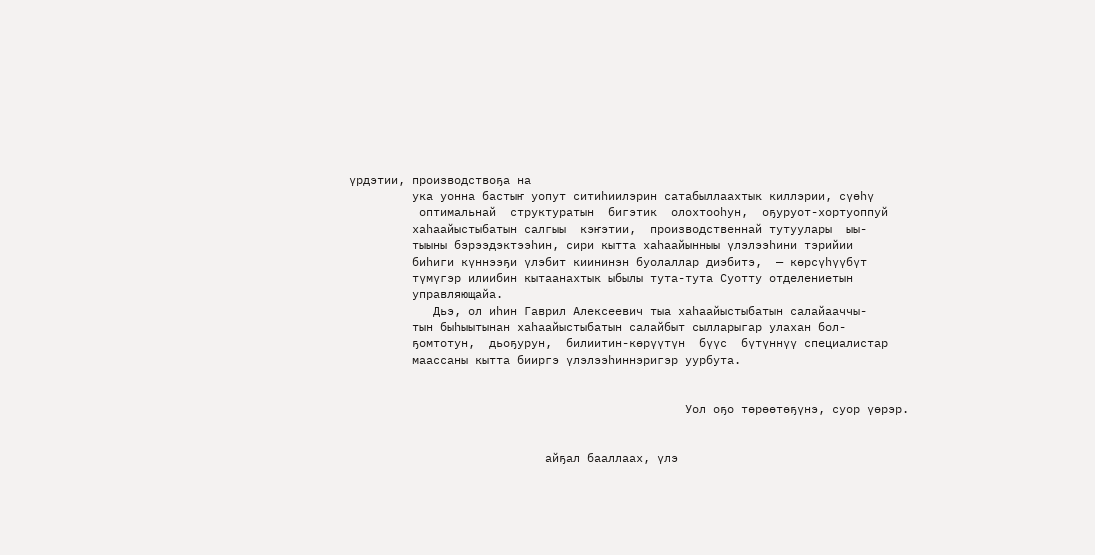үрдэтии, производствоҕа на
         ука уонна бастыҥ уопут ситиһиилэрин сатабыллаахтык киллэрии, сүөһү
          оптимальнай  структуратын  бигэтик  олохтооһун,  оҕуруот-хортуоппуй
         хаһаайыстыбатын салгыы  кэҥэтии,  производственнай тутуулары  ыы-
         тыыны бэрээдэктээһин, сири кытта хаһаайынныы үлэлээһини тэрийии
         биһиги күннээҕи үлэбит киининэн буолаллар диэбитэ,  — көрсүһүүбүт
         түмүгэр илиибин кытаанахтык ыбылы тута-тута Суотту отделениетын
         управляющайа.
            Дьэ, ол иһин Гаврил Алексеевич тыа хаһаайыстыбатын салайааччы-
         тын быһыытынан хаһаайыстыбатын салайбыт сылларыгар улахан бол-
         ҕомтотун,  дьоҕурун,  билиитин-көрүүтүн  бүүс  бүтүннүү специалистар
         маассаны кытта бииргэ үлэлээһиннэригэр уурбута.


                                                Уол оҕо төрөөтөҕүнэ, суор үөрэр.


                            айҕал бааллаах, үлэ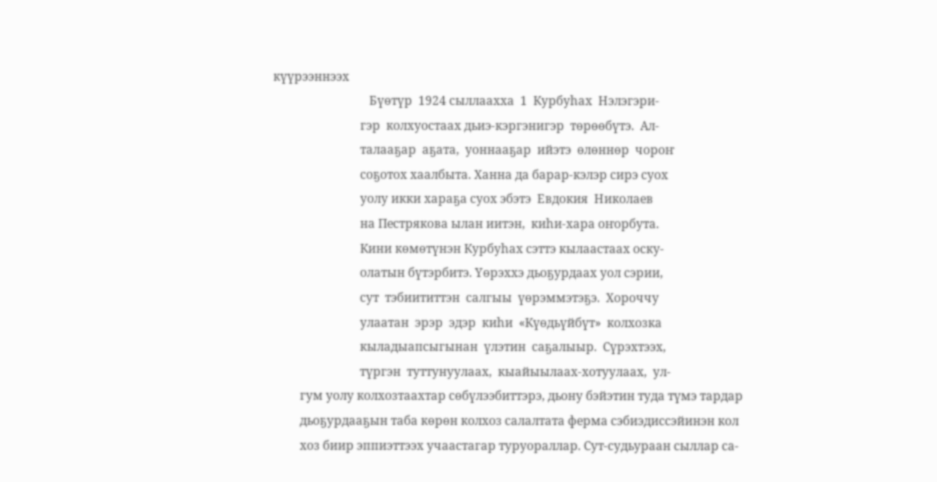күүрээннээх
                                Бүөтүр  1924 сыллаахха  1  Курбуһах  Нэлэгэри-
                             гэр  колхуостаах дьиэ-кэргэнигэр  төрөөбүтэ.  Ал-
                             талааҕар  аҕата,  уоннааҕар  ийэтэ  өлөннөр  чороҥ
                             соҕотох хаалбыта. Ханна да барар-кэлэр сирэ суох
                             уолу икки хараҕа суох эбэтэ  Евдокия  Николаев
                             на Пестрякова ылан иитэн,  киһи-хара оҥорбута.
                             Кини көмөтүнэн Курбуһах сэттэ кылаастаах оску-
                             олатын бүтэрбитэ. Үөрэххэ дьоҕурдаах уол сэрии,
                             сут  тэбиититтэн  салгыы  үөрэммэтэҕэ.  Хороччу
                             улаатан  эрэр  эдэр  киһи  «Күөдьүйбүт»  колхозка
                             кыладыапсыгынан  үлэтин  саҕалыыр.  Сүрэхтээх,
                             түргэн  туттунуулаах,  кыайыылаах-хотуулаах,  ул-
         гум уолу колхозтаахтар сөбүлээбиттэрэ, дьону бэйэтин туда түмэ тардар
         дьоҕурдааҕын таба көрөн колхоз салалтата ферма сэбиэдиссэйинэн кол
         хоз биир эппиэттээх учаастагар туруораллар. Сут-судьураан сыллар са-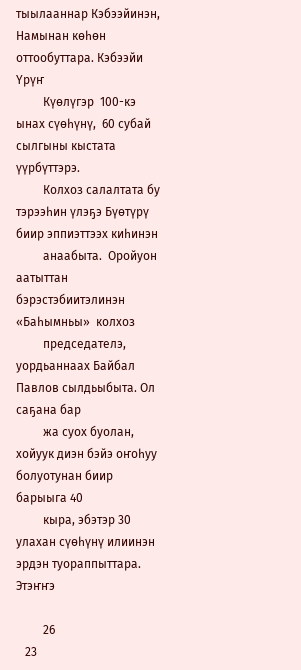тыылааннар Кэбээйинэн, Намынан көһөн оттообуттара. Кэбээйи Үрүҥ
         Күөлүгэр  100-кэ ынах сүөһүнү,  60 субай сылгыны кыстата үүрбүттэрэ.
         Колхоз салалтата бу тэрээһин үлэҕэ Бүөтүрү биир эппиэттээх киһинэн
         анаабыта.  Оройуон  аатыттан  бэрэстэбиитэлинэн  «Баһымньы»  колхоз
         председателэ, уордьаннаах Байбал Павлов сылдьыбыта. Ол саҕана бар
         жа суох буолан, хойуук диэн бэйэ оҥоһуу болуотунан биир барыыга 40
         кыра, эбэтэр 30 улахан сүөһүнү илиинэн эрдэн туораппыттара. Этэҥҥэ

         26
   23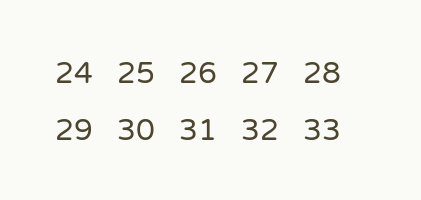24   25   26   27   28   29   30   31   32   33